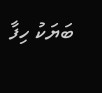ބަޔަކު ހިފާ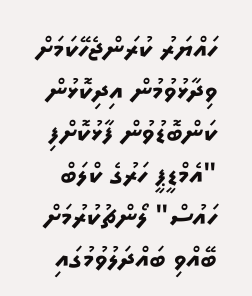ހައްޔަރު ކުރަންޖެހޭކަމަށް ވިދާޅުވުމުން އިދިކޮޅުން ކަންބޮޑުވުން ފާޅުކޮށްފި
"އެމްޑީޕީ ހަރުގެ ކްލަބް ހައުސް" ލޯންޗުކުރުމަށް ބޭއްވި ބައްދަލުވުމުގައި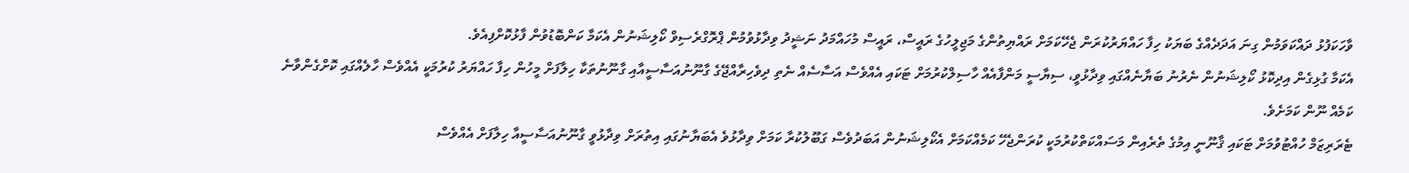ވާހަކަފުޅު ދައްކަވަމުން ގިނަ އަދަދެއްގެ ބަޔަކު ހިފާ ހައްޔަރުކުރަން ޖެހޭކަމަށް ރައްޔިތުންގެ މަޖިލީހުގެ ރައީސް، ރައީސް މުހައްމަދު ނަޝީދު ވިދާޅުވުމުން ޕްރޮގްރެސިވް ކޯލިޝަނުން އެކަމާ ކަންބޮޑުވުން ފާޅުކޮށްފިއެވެ.
އެކަމާ ގުޅިގެން އިދިކޮޅު ކޯލިޝަނުން ނެރުނު ބަޔާނެއްގައި ވިދާޅުވީ، ސިޔާސީ މަންފާއެއް ހާސިލްކުރުމަށް ޓަކައި އެއްވެސް އަސާސެއް ނެތި ދިވެހިރާއްޖޭގެ ގާނޫނުއަސާސީއާއި ގާނޫނުތަކާ ހިލާފަށް މީހުން ހިފާ ހައްޔަރު ކުރުމަކީ އެއްވެސް ހާލެއްގައި ކޮށްގެންވާނެ ކަމެއް ނޫން ކަމަށެވެ.
ޓެރަރިޒަމް ހުއްޓުވުމަށް ޓަކައި ޤާނޫނީ އިމުގެ ތެރެއިން މަސައްކަތްކުރުމަކީ ކުރަންޖެހޭ ކަމެއްކަމަށް އެކޯލިޝަނުން އަބަދުވެސް ގަބޫލުކުރާ ކަމަށް ވިދާޅުވެ އެބަޔާނުގައި އިތުރަށް ވިދާޅުވީ ގާނޫނުއަސާސީއާ ހިލާފަށް އެއްވެސް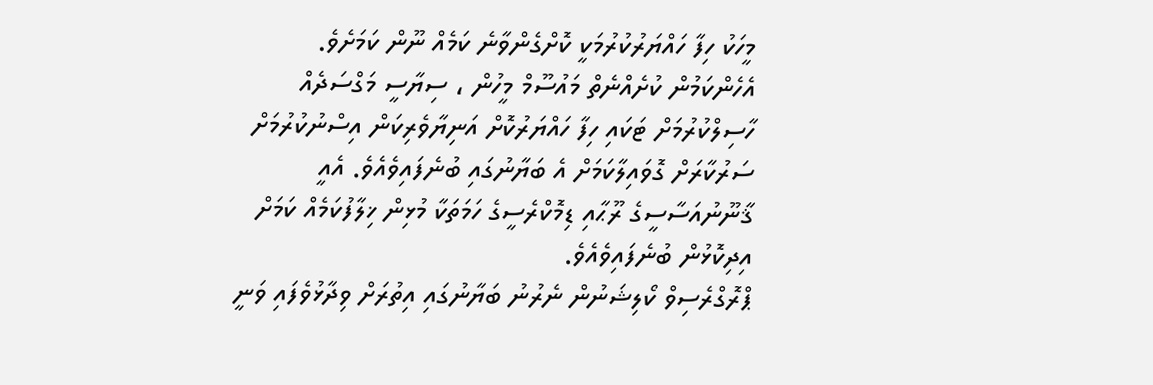މީހަކު ހިފާ ހައްޔަރުކުރުމަކީ ކޮށްގެންވާނެ ކަމެއް ނޫން ކަމަށެވެ.
އެހެންކަމުން ކުށެއްނެތް މައުސޫމް މީހުން ، ސިޔާސީ މަގްސަދެއް ހާސިލްކުރުމަށް ޓަކައި ހިފާ ހައްޔަރުކޮށް އަނިޔާވެރިކަން އިސްނުކުރުމަށް ސަރުކާރަށް ގޮވައިލާކަމަށް އެ ބަޔާނުގައި ބުނެފައިވެއެވެ. އެއީ ޤާނޫނުއަސާސީގެ ރޫޙާއި ޑިމޮކްރެސީގެ ހަމަތަކާ މުޅިން ޚިލާފުކަމެއް ކަމަށް އިދިކޮޅުން ބުނެފައިވެއެވެ.
ޕްރޮގްރެސިވް ކޯލިޝަނުން ނެރުނު ބަޔާނުގައި އިތުރަށް ވިދާޅުވެފައި ވަނީ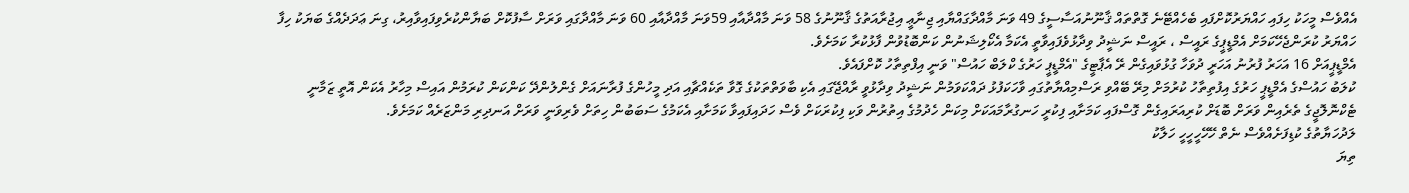އެއްވެސް މީހަކު ހިފައި ހައްޔަރުކޮށްފައި ބެހެއްޓޭނެ ގޮތްތައް ޤާނޫނުއަސާސީގެ 49 ވަނަ މާއްދާގައްޔާއި ޖިނާޢީ އިޖުރާއަތުގެ ޤާނޫނުގެ 58 ވަނަ މާއްދާއާއި 59ވަނަ މާއްދާއާއި 60 ވަނަ މާއްދާގައި ވަރަށް ސާފުކޮށް ބަޔާންކުރެވިފައިވާއިރު، ގިނަ ޢަދަދެއްގެ ބަޔަކު ހިފާ ހައްޔަރު ކުރަންޖެހޭކަމަށް އެމްޑީޕީގެ ރައީސް ، ރައީސް ނަޝީދު ވިދާޅުވެފައިވާތީ އެކަމާ އެކޯލިޝަނުން ކަންބޮޑުވުން ފާޅުކުރާ ކަމަށެވެ.
އެމްޑީޕީއަށް 16 އަހަރު ފުރުނު އަހަރީ ދުވަހާ ގުޅުވައިގެން ރޭ އެޕާޓީގެ "އެމްޑީޕީ ހަރުގެ ކްލަބް ހައުސް" ވަނީ އިފްތިތާހު ކޮށްފައެވެ.
ކުލަބު ހައުސްގެ އެމްޑީޕީ ހަރުގެ އިފުތިތާހު ކުރުމަށް މިރޭ ބޭއްވި ރަސްމިއްޔާތުގައި ވާހަކަފުޅު ދައްކަވަމުން ނަޝީދު ވިދާޅުވީ ރާއްޖޭގައި އެކި ބާވަތްތަކުގެ ގޮވާ ތަކެއްޗާއި އަދި މީހުންގެ ފުރާނައަށް ގެންލުންދޭ ކަންކަން ކުރަމުން އައިސް މިހާރު އެކަން އޮތީ ޒަމާނީ ޓެކްނޮލޮޖީގެ ތެރެއިން ވަރަށް ބޮޑަށް ކުރިއަރައިގެން ގޮސްފައި ކަމަށާއި ފިކުރީ ހަނގުރާމައަކަށް މިކަން ހެދުމުގެ އިތުރުން ވަކި ފިކުރަކަށް ވެސް ހަދައިފައިވާ ކަމަށާއި އެކަމުގެ ސަބަބުން ހިތަށް ވެރިވަނީ ވަރަށް އަނދިރި މަންޒަރެއް ކަމަށެވެ.
ލަދުހަޔާތުގެ ކުޑިފަށެއްވެސް ނެތް ހޭހޭހީހީހީ ހަލާކު
ތިޔަ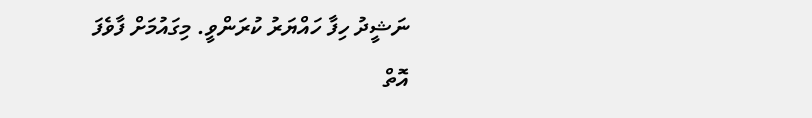ނަޝީދު ހިފާ ހައްޔަރު ކުރަންވީ. މިގައުމަށް ފާވެފަ އޮތް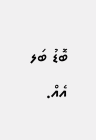ބޮޑު ބަލ އެއް.